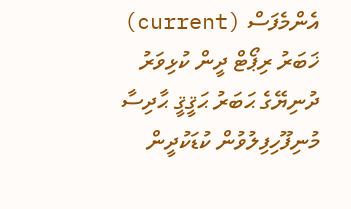އެންމެފަސް (current) ޚަބަރު ރިޕޯޓް ދީން ކުޅިވަރު ދުނިޔޭގެ ޙަބަރު ޙަޤީޤީ ޙާދިސާ މުނިފޫހިފިލުވުން ކުޑަކުދީން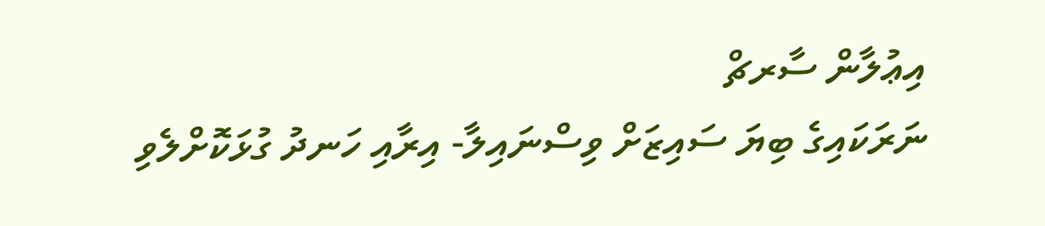އިޢުލާން ސާރޗް
ނަރަކައިގެ ބިޔަ ސައިޒަށް ވިސްނައިލާ- އިރާއި ހަނދު ގުޅަކޮށްލެވި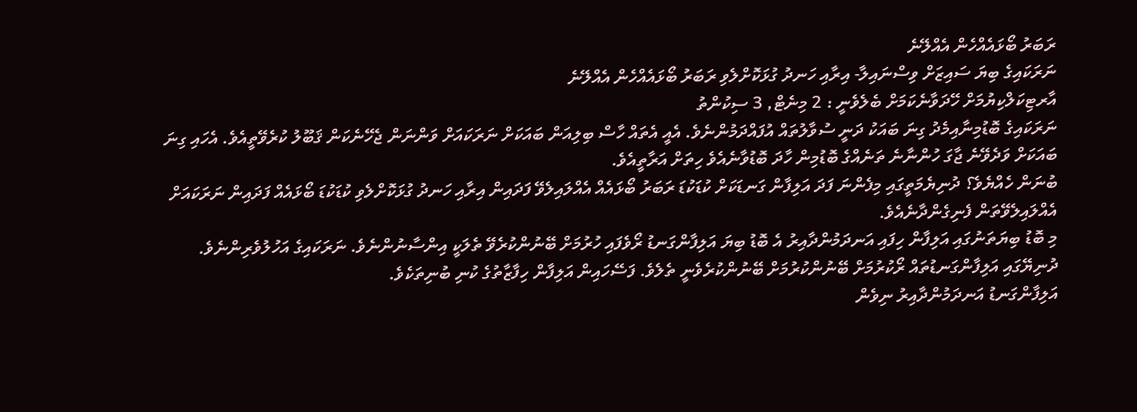ރަބަރު ބޯޅައެއްހެން އެއްލޭނެ
ނަރަކައިގެ ބިޔަ ސައިޒަށް ވިސްނައިލާ- އިރާއި ހަނދު ގުޅަކޮށްލެވި ރަބަރު ބޯޅައެއްހެން އެއްލޭނެ
އާރޓިކަލްކިޔުމަށް ހޭދަވާނެކަމަށް ބެލެވެނީ : 2 މިނެޓް, 3 ސިކުންތު
ނަރަކައިގެ ބޮޑުމިނާއިމެދު ގިނަ ބައަކު ދަނީ ސުވާލުތައް އުފައްދަމުންނެވެ. އެއީ އެތައް ހާސް ބިލިއަން ބައަކަށް ނަރަކައަށް ވަންނަން ޖެހޭނެކަން ޤަބޫލު ކުރެވޭތީއެވެ. އެހައި ގިނަ ބައަކަށް ވަދެވޭނެ ޖާގަ ހުންނާނެ ތަނެއްގެ ބޮޑުމިން ހާދަ ބޮޑުވާނެއެވެ ހިތަށް އަރާތީއެވެ.
ބުނަން ހެއްޔެވެ؟ ދުނިޔެމަތީގައި މިފެންނަ ފަދަ އަލިފާން ގަނޑަކަށް ކުޑަކުޑަ ރަބަރު ބޯޅައެއް އެއްލައިލެވޭ ފަދައިން އިރާއި ހަނދު ގުޅަކޮށްލެވި ކުޑަކުޑަ ބޯޅައެއް ފަދައިން ނަރަކައަށް އެއްލައިލެވޭތަން ފެނިގެންދާނެއެވެ.
މި ބޮޑު ބިޔަތަނުގައި އަލިފާން ހިފައި އަނދަމުންދާއިރު އެ ބޮޑު ބިޔަ އަލިފާންގަނޑު ރޯވެފައި ހުރުމަށް ބޭނުންކުރެވޭ ތެލަކީ އިންސާނުންނެވެ. ނަރަކައިގެ އަހުލުވެރިންނެވެ.
ދުނިޔޭގައި އަލިފާންގަނޑުތައް ރޯކުރުމަށް ބޭނުންކުރުމަށް ބޭނުންކުރެވެނީ ތެލެވެ. ފަސޭހައިން އަލިފާން ހިފާޒާތުގެ ކުނި ބުނިތަކެވެ.
އަލިފާންގަނޑު އަނދަމުންދާއިރު ނިވެން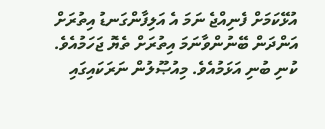އުޅޭކަމަށް ފެނިއްޖެ ނަމަ އެ އަލިފާންގަނޑު އިތުރަށް އަންދަން ބޭނުންވާނަމަ އިތުރަށް ތެޔޮ ޖަހަމުއެވެ.
ކުނި ބުނި އަޅަމުއެވެ. މިއުޞޫލުން ނަރަކައިގައި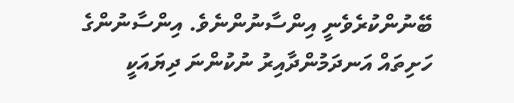ބޭނުންކުރެވެނީ އިންސާނުންނެވެ. އިންސާނުންގެ ހަށިތައް އަނދަމުންދާއިރު ނުކުންނަ ދިޔައަކީ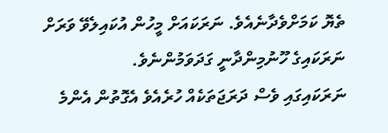ތެޔޮ ކަމަށްވެދާނެއެވެ. ނަރަކައަށް މީހުން އުކައިލެވޭ ވަރަށް ނަރަކައިގެ ހޫނުމިންދާނީ ގަދަވަމުންނެވެ.
ނަރަކައިގައި ވެސް ދަރަޖަތަކެއް ހުރެއެވެ އެގޮތުން އެންމެ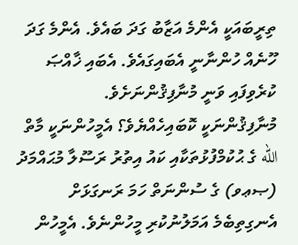ތިރީބައަކީ އެންމެ އަޒާބު ގަދަ ބައެވެ. އެންމެ ގަދަ ހޫނެއް ހުންނާނީ އެބައިގައެވެ. އެބައި ޚާއްޞަ ކުރެވިފައި ވަނީ މުނާފިޤުންނަށެވެ.
މުނާފިޤުންނަކީ ކޮބައިހެއްޔެވެ؟ އެމީހުންނަކީ މާތް الله ގެ ޙުކުމްފުޅުތަކާއި ކައު އިތުރު ރަސޫލާ މުޙައްމަދު (ޞޢވ) ގެ ސުންނަތް ހަމަ ރަނގަޅަށް އެނގިތިބެމެ އަމަލުނުކުރި މީހުންނެވެ. އެމީހުން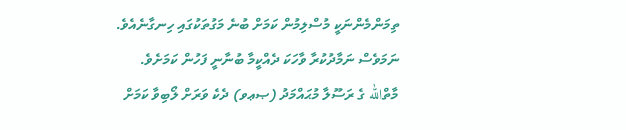ތިމަންމެންނަކީ މުސްލިމުން ކަމަށް ބުނެ މަގުތަކުގައި ހިނގާނެއެވެ. ނަމަވެސް ނަމާދުކުރާ ވާހަކަ ދެއްކީމާ ބުނާނީ ފަހުން ކަމަށެވެ.
މާތްالله ގެ ރަސޫލާ މުޙައްމަދު (ޞޢވ) ދެކެ ވަރަށް ލޯބިވާ ކަމަށް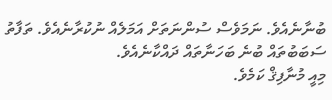ބުނާނެއެވެ. ނަމަވެސް ސުންނަތަށް އަމަލެއް ނުކުރާނެއެވެ. ތަފާތު ސަބަބުތައް ބުނެ ބަހަނާތައް ދައްކާނެއެވެ.
މިއީ މުނާފިޤް ކަމެވެ.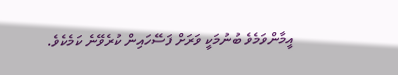އީމާންވަމެވެ ބުނުމަކީ ވަރަށް ފަސޭހައިން ކުރެވޭނެ ކަމެކެވެ.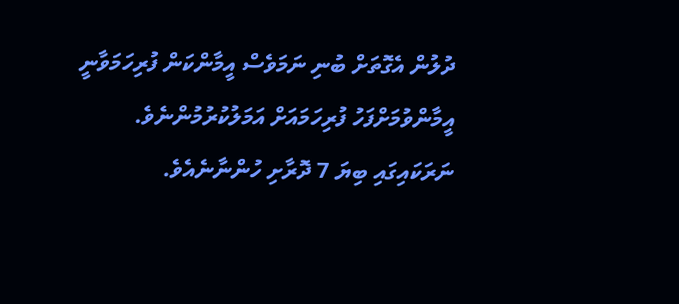ދުލުން އެގޮތަށް ބުނި ނަމަވެސް އީމާންކަން ފުރިހަމަވާނީ އީމާންވުމަށްފަހު ފުރިހަމައަށް އަމަލުކުރުމުންނެވެ.
ނަރަކައިގައި ބިޔަ 7 ދޮރާށި ހުންނާނެއެވެ.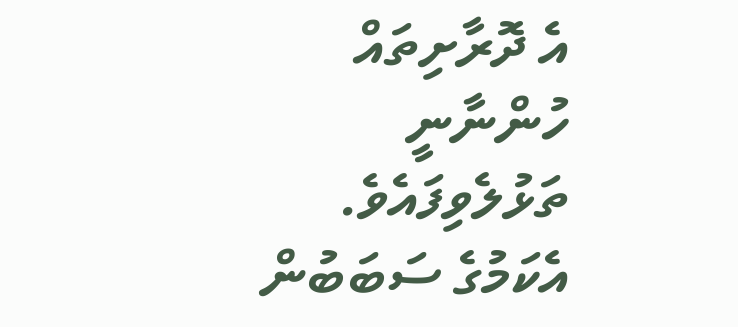އެ ދޮރާށިތައް ހުންނާނީ ތަޅުލެވިފައެވެ. އެކަމުގެ ސަބަބުން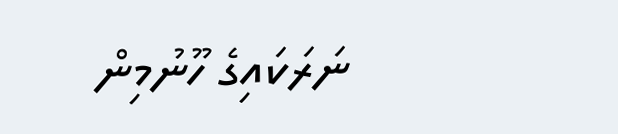ނަރަކައިގެ ހޫނުމިން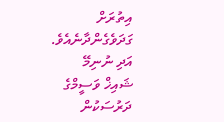އިތުރަށް ގަދަވެގެންދާނެއެވެ.
އަދި ނުނިމޭ
ޝައިޚް ވަސީމްގެ ދަރުސަކުން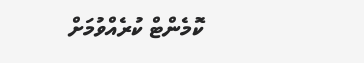ކޮމެންޓް ކުރެއްވުމަށް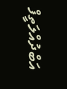އަބްދުއްލަތީފް